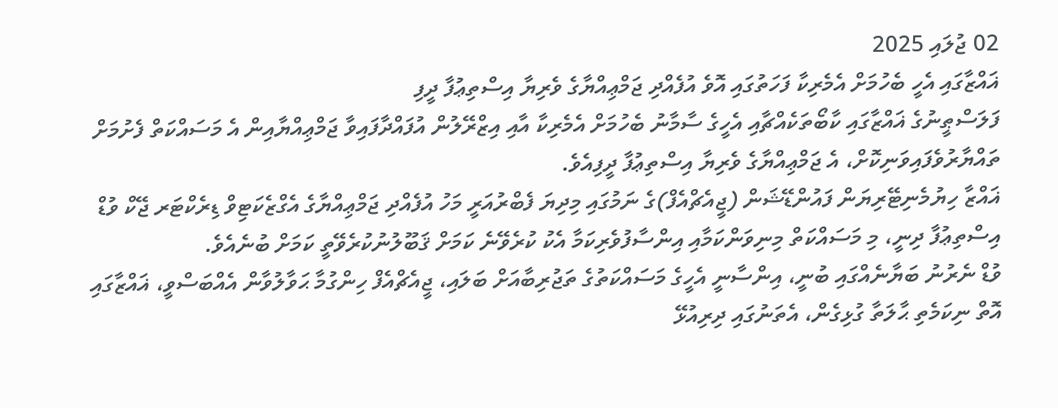02 ޖުލައި 2025
ޣައްޒާގައި އެހީ ބެހުމަށް އެމެރިކާ ފަހަތުގައި އޮވެ އުފެއްދި ޖަމްޢިއްޔާގެ ވެރިޔާ އިސްތިޢުފާ ދީފި
ފަލަސްޠީނުގެ ޣައްޒާގައި ކާބޯތަކެއްޗާއި އެހީގެ ސާމާނު ބެހުމަށް އެމެރިކާ އާއި އިޒްރޭލުން އުފައްދާފައިވާ ޖަމްޢިއްޔާއިން އެ މަސައްކަތް ފެށުމަށް ތައްޔާރުވެފައިވަނިކޮށް، އެ ޖަމްޢިއްޔާގެ ވެރިޔާ އިސްތިޢުފާ ދީފިއެވެ.
ޣައްޒާ ހިޔުމެނިޓޭރިޔަން ފައުންޑޭޝަން (ޖީއެޗްއެފް)ގެ ނަމުގައި މިދިޔަ ފެބްރުއަރީ މަހު އުފެއްދި ޖަމްޢިއްޔާގެ އެގްޒެކަޓިވް ޑިރެކްޓަރ ޖޭކް ވުޑް އިސްތިޢުފާ ދިނީ، މި މަސައްކަތް މިނިވަންކަމާއި އިންސާފުވެރިކަމާ އެކު ކުރެވޭނެ ކަމަށް ޤަބޫލުނުކުރެވޭތީ ކަމަށް ބުނެއެވެ.
ވުޑް ނެރުނު ބަޔާނެއްގައި ބުނީ، އިންސާނީ އެހީގެ މަސައްކަތުގެ ތަޖުރިބާއަށް ބަލައި، ޖީއެޗްއެފް ހިންގުމާ ޙަވާލުވާން އެއްބަސްވީ، ޣައްޒާގައި އޮތް ނިކަމެތި ޙާލަތާ ގުޅިގެން، އެތަނުގައި ދިރިއުޅޭ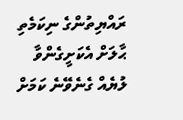ރައްޔިތުންގެ ނިކަމެތި ޙާލަށް އެކަށީގެންވާ ލުޔެއް ގެނެވޭނެ ކަމަށް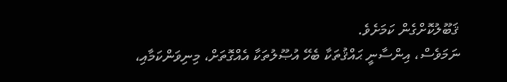ޤަބޫލުކޮށްގެން ކަމަށެވެ.
ނަމަވެސް، އިންސާނީ ޙައްޤުތަކާ ބެހޭ އުޞޫލުތަކާ އެއްގޮތަށް، މިނިވަންކަމާއި،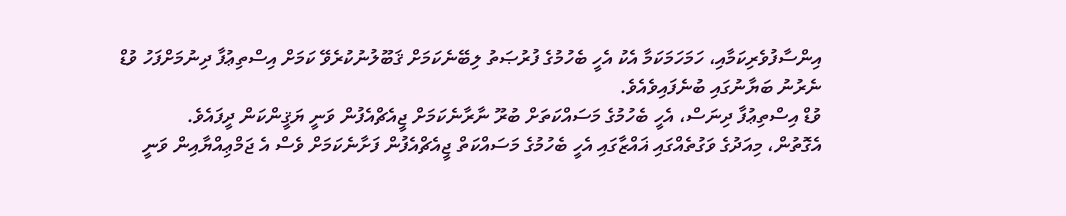އިންސާފުވެރިކަމާއި، ހަމަހަމަކަމާ އެކު އެހީ ބެހުމުގެ ފުރުޞަތު ލިބޭނެކަމަށް ޤަބޫލުނުކުރެވޭ ކަމަށް އިސްތިޢުފާ ދިނުމަށްފަހު ވުޑް ނެރުނު ބަޔާނުގައި ބުނެފައިވެއެވެ.
ވުޑް އިސްތިޢުފާ ދިނަސް، އެހީ ބެހުމުގެ މަސައްކަތަށް ބުރޫ ނާރާނެކަމަށް ޖީއެޗްއެފުން ވަނީ ޔަޤީންކަން ދީފައެވެ.
އެގޮތުން، މިއަދުގެ ވަގުތެއްގައި ޣައްޒާގައި އެހީ ބެހުމުގެ މަސައްކަތް ޖީއެޗްއެފުން ފަށާނެކަމަށް ވެސް އެ ޖަމްޢިއްޔާއިން ވަނީ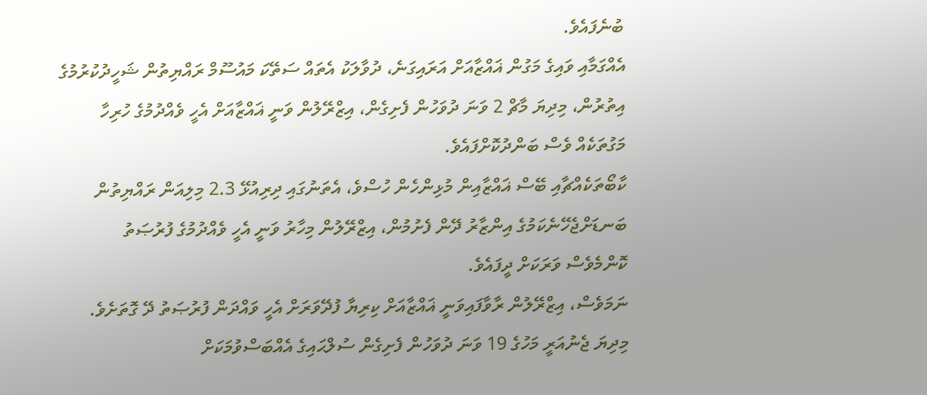ބުނެފައެވެ.
އެއްގަމާއި ވައިގެ މަގުން ޣައްޒާއަށް އަރައިގަނެ، ދުވާލަކު އެތައް ސަތޭކަ މައުސޫމް ރައްޔިތުން ޝަހީދުކުރުމުގެ އިތުރުން، މިދިޔަ މާޗް 2 ވަނަ ދުވަހުން ފެށިގެން، އިޒްރޭލުން ވަނީ ޣައްޒާއަށް އެހީ ވެއްދުމުގެ ހުރިހާ މަގުތަކެއް ވެސް ބަންދުކޮށްފައެވެ.
ކާބޯތަކެއްޗާއި ބޭސް ޣައްޒާއިން މުޅިންހެން ހުސްވެ، އެތަނުގައި ދިރިއުޅޭ 2.3 މިލިއަން ރައްޔިތުން ބަނޑަށްޖެހޭނެކަމުގެ އިންޒާރު ދޭން ފެށުމުން، އިޒްރޭލުން މިހާރު ވަނީ އެހީ ވެއްދުމުގެ ފުރުޞަތު ކޮންމެވެސް ވަރަކަށް ދީފައެވެ.
ނަމަވެސް، އިޒްރޭލުން ރާވާފައިވަނީ ޣައްޒާއަށް ކިރިޔާ ފުދޭވަރަށް އެހީ ވައްދަން ފުރުޞަތު ދޭ ގޮތަށެވެ.
މިދިޔަ ޖެނުއަރީ މަހުގެ 19 ވަނަ ދުވަހުން ފެށިގެން ސުލްޙައިގެ އެއްބަސްވުމަކަށް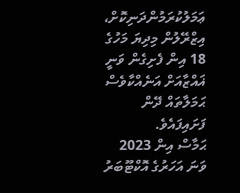ޢަމަލުކުރަމުންދަނިކޮށް، އިޒްރޭލުން މިދިޔަ މަހުގެ 18 އިން ފެށިގެން ވަނީ ޣައްޒާއަށް އަނެއްކާވެސް ޙަމަލާތައް ދޭން ފަށައިފައެވެ.
ޙަމާސް އިން 2023 ވަނަ އަހަރުގެ އޮކްޓޫބަރު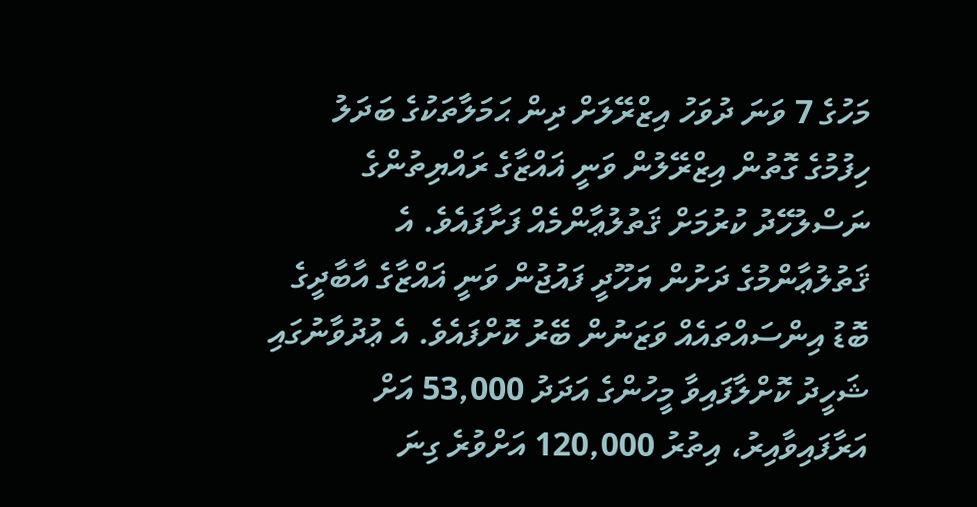މަހުގެ 7 ވަނަ ދުވަހު އިޒްރޭލަށް ދިން ޙަމަލާތަކުގެ ބަދަލު ހިފުމުގެ ގޮތުން އިޒްރޭލުން ވަނީ ޣައްޒާގެ ރައްޔިތުންގެ ނަސްލުހޭދު ކުރުމަށް ޤަތުލުޢާންމެއް ފަށާފައެވެ. އެ ޤަތުލުޢާންމުގެ ދަށުން ޔަހޫދީ ފައުޖުން ވަނީ ޣައްޒާގެ އާބާދީގެ ބޮޑު އިންސައްތައެއް ވަޒަނުން ބޭރު ކޮށްފައެވެ. އެ ޢުދުވާނުގައި ޝަހީދު ކޮށްލާފައިވާ މީހުންގެ އަދަދު 53,000 އަށް އަރާފައިވާއިރު، އިތުރު 120,000 އަށްވުރެ ގިނަ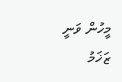މީހުން ވަނީ ޒަޚަމު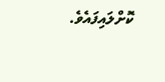ކޮށްލައިފައެވެ.